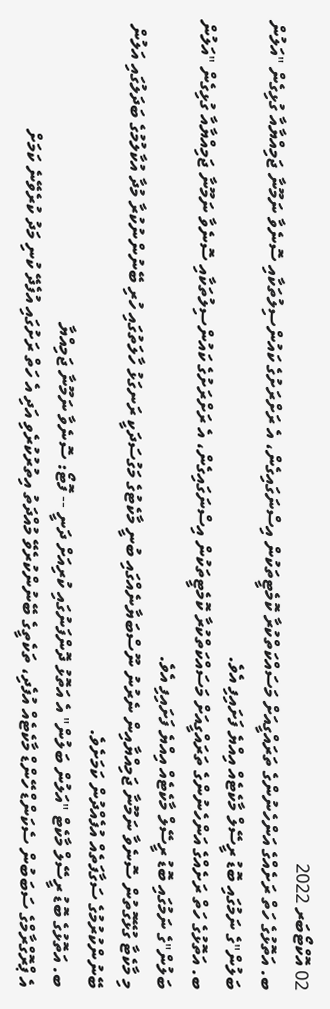02 އޮކްޓޯބަރ 2022
ބ. އަތޮޅުގެ ހަތް ރަށެއްގެ އަންހެނުންގެ ތަރައްގީއަށް މަސައްކަތްކުރާ ކޮމެޓީތަކުން އިސްނަގައިގެން، އެ ރަށްރަށުގެ ކައުންސިލުތަކާއި ސޮނެވާ ނަމޫނާ ޖަމިއްޔާއާ ގުޅިގެން "އަލުން ބަލުން"ގެ ނަމުގައި ބޮޑު ރީސޭލް މާކެޓެއް އިއްޔެ ފަށައިފި އެވެ.
ބ. އަތޮޅުގެ ހަތް ރަށެއްގެ އަންހެނުންގެ ތަރައްގީއަށް މަސައްކަތްކުރާ ކޮމެޓީތަކުން އިސްނަގައިގެން، އެ ރަށްރަށުގެ ކައުންސިލުތަކާއި ސޮނެވާ ނަމޫނާ ޖަމިއްޔާއާ ގުޅިގެން "އަލުން ބަލުން"ގެ ނަމުގައި ބޮޑު ރީސޭލް މާކެޓެއް އިއްޔެ ފަށައިފި އެވެ.
މި މާކެޓާ ގުޅޭގޮތުން ސޮނެވާ ނަމޫނާ ޖަމިއްޔާއިން ނެރުނު ނޫސްބަޔާނެއްގައި ބުނީ މާކެޓުގެ މަގުސަދަކީ ރަނގަޅު ހާލަތުގައި ހުރި ބޭނުންނުކުރާ މުދާ އުކާލުމުގެ ބަދަލުގައި އަލުން ބޭނުންކުރުމުގެ ސަގާފަތެއް އުފެއްދުން ކަމަށެވެ.
ބ. އަތޮޅުގެ ބޮޑު ރީސޭލް މާކެޓް "އަލުން ބަލުން" އެ އަތޮޅު ދޮންފަނުގައި ކުރިއަށް ދަނީ -- ފޮޓޯ: ސޮނެވާ ނަމޫނާ ޖަމިއްޔާ
އެ ޕްރޮގްރާމްގެ ސަބަބުން ސެކަންޑް ހޭންޑް މާކެޓެއް އުފެދި، ތަކެތީގެ ބޭނުންކުރެވޭ މުއްދަތު އިތުރުކުރެވި އަދި އެ ހަތް ރަށުގައި އުފެދޭ ކުނި މަދު ކުރެވޭނެ ކަމަށް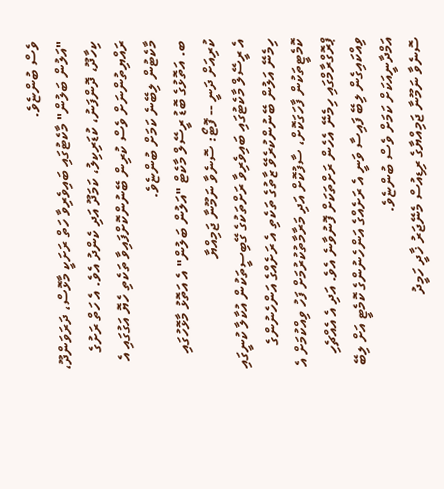ވެސް ބުންޏެވެ.
"އަލުން ބަލުން" މާކެޓުގައި ބައިވެރިވާ ހަތް ރަށަކީ މާޅޮސް، ދަރަވަންދޫ، ކިހާދޫ، ދޮންފަނު، ކުޑަރިކިލު، ކަމަދޫ އަދި ކެންދު އެވެ. އެ ހަތް ރަށުގެ ރައްޔިތުންނަށް ވެސް ކުރިން ބޭނުންކޮށްފައިވާ ތަކެތި ހެޔޮ އަގުގައި އެ މާކެޓުން ލިބޭނެ ކަމަށް ބުންޏެވެ.
ބ. އަތޮޅުގެ ބޮޑު ރީސޭލް މާކެޓް "އަލުން ބަލުން" އެ އަތޮޅު މާޅޮހުގައި ކުރިއަށް ދަނީ -- ފޮޓޯ: ސޮނެވާ ނަމޫނާ ޖަމިއްޔާ
އެ ރީސޭލް މާކެޓުގައި ބައިވެރިވާ ރަށްތަކުގެ ގޭބިސީތަކުން އުކާލާ ކުނީގައި ހިމެނޭ އަލުން ބޭނުންކުރެވޭ ޒާތުގެ ތަކެތި އެ ރަށެއްގެ އަންހެނުންގެ ކޮމެޓީތަކުން ފާހަގަކޮށް، ސާފުކޮށް އަދި މަރާމާތުކުރުމަށް ފަހު ވިއްކުމަށް އެ ޕްރޮގްރާމްގައި ހިމެނޭ އެހެން ރަށްތަކަށް ފޮނުވާނެ އެވެ. އަދި އެ އެއްޗެހި ވިއްކައިގެން ލިބޭ ފައިސާ ވަނީ އެ ރަށެއްގެ އަންހެނުންގެ ކޮމެޓީ އަށް ލިބޭ އަމްދާނީއަކަށް ކަމަށް ވެސް ބުންޏެވެ.
ސޮނެވާ ނަމޫނާ ޖަމިއްޔާގެ ރިޑިއުސް މެނޭޖަރު ޚާދީ ހަމީދު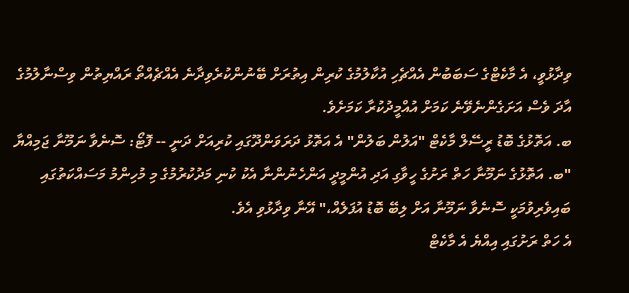ވިދާޅުވީ، އެ މާކެޓްގެ ސަބަބުން އެއްޗެހި އުކާލުމުގެ ކުރިން އިތުރަށް ބޭނުންކުރެވިދާނެ އެއްޗެއްތޯ ރައްޔިތުން ވިސްނާލުމުގެ އާދަ ވެސް އަށަގެންނެވޭނެ ކަމަށް އުއްމީދުކުރާ ކަމަށެވެ.
ބ. އަތޮޅުގެ ބޮޑު ރީސޭލް މާކެޓް "އަލުން ބަލުން" އެ އަތޮޅު ދަރަވަންދޫގައި ކުރިއަށް ދަނީ -- ފޮޓޯ: ސޮނެވާ ނަމޫނާ ޖަމިއްޔާ
"ބ. އަތޮޅުގެ ނަމޫނާ ހަތް ރަށުގެ ހީވާގި އަދި އުންމީދީ އަންހެނުންނާ އެކު ކުނި މަދުކުރުމުގެ މި މުހިންމު މަސައްކަތުގައި ބައިވެރިވުމަކީ ސޮނެވާ ނަމޫނާ އަށް ލިބޭ ބޮޑު އުފަލެއް،" އޭނާ ވިދާޅުވި އެވެ.
އެ ހަތް ރަށުގައި އިއްޔެ އެ މާކެޓް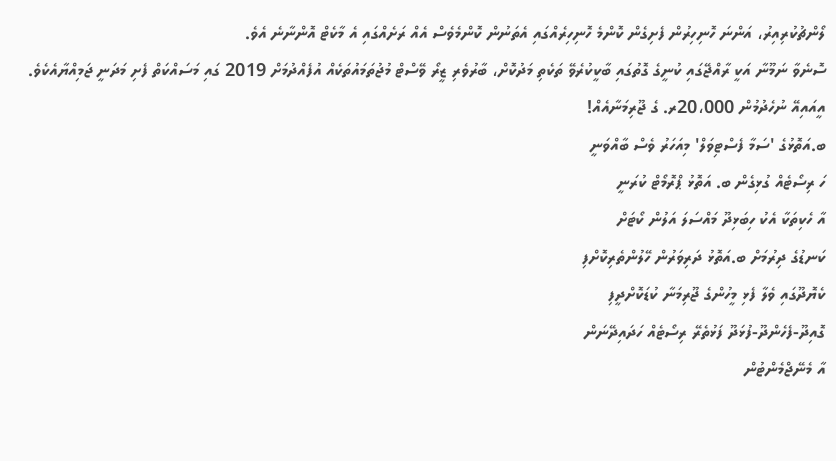ލޯންޗުކުރިއިރު، އަންނަ ހޮނިހިރުން ފެށިގެން ކޮންމެ ހޮނިހިރެއްގައި އެތަނުން ކޮންމެވެސް އެއް ރަށެއްގައި އެ މާކެޓް އޮންނާނެ އެވެ.
ސޮނެވާ ނަމޫނާ އަކީ ރާއްޖޭގައި ކުނީގެ ގޮތުގައި ބާކީކުރެވޭ ތަކެތި މަދުކޮށް، ބާރުވެރި ޒީރޯ ވޭސްޓް މުޖުތަމައުތަކެއް އުފެއްދުމަށް 2019 ގައި މަސައްކަތް ފެށި މަދަނީ ޖަމިއްޔާއެކެވެ.
އީއައިއޭ ނުހެދުމުން 20،000ރ. ގެ ޖޫރިމަނާއެއް!
ބ.އަތޮޅުގެ 'ސަމާ ފެސްޓިވަލް' މިއަހަރު ވެސް ބާއްވަނީ
ހަ ރިސޯޓެއް ގުޅިގެން ބ. އަތޮޅު ޕްރޮމޯޓް ކުރަނީ
އާ ހެކިތަކާ އެކު ހިބަޅިދޫ މައްސަލަ އަލުން ކޯޓަށް
ކަނޑުގެ ދިރުމަށް ބ.އަތޮޅު ދަރިވަރުން ހޭލުންތެރިކޮށްފި
ކެޔޮދޫގައި ވެލާ ފެޅި މީހުންގެ ޖޫރިމަނާ ކުޑަކޮށްދީފި
ގޮއިދޫ-ފެހެންދޫ-ފުޅަދޫ ފަޅުތެރޭ ރިސޯޓެއް ހަދައިދޭނަން
އާ މެނޭޖްމެންޓުން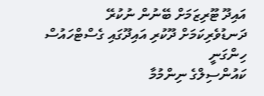އައިދޫ ޓޫރިޒަމަށް ބޭނުން ނުކުރޭ
ދަނޑުވެރިކަމަށް ދޫކުރި އައިދޫގައި ގެސްޓްހައުސް ހިންގަނީ
ކައުންސިލްގެ ނިންމުމާ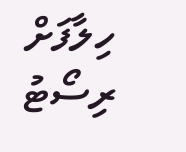ހިލާފަށް ރިސޯޓު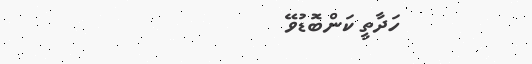ހަދާތީ ކަންބޮޑުވޭ